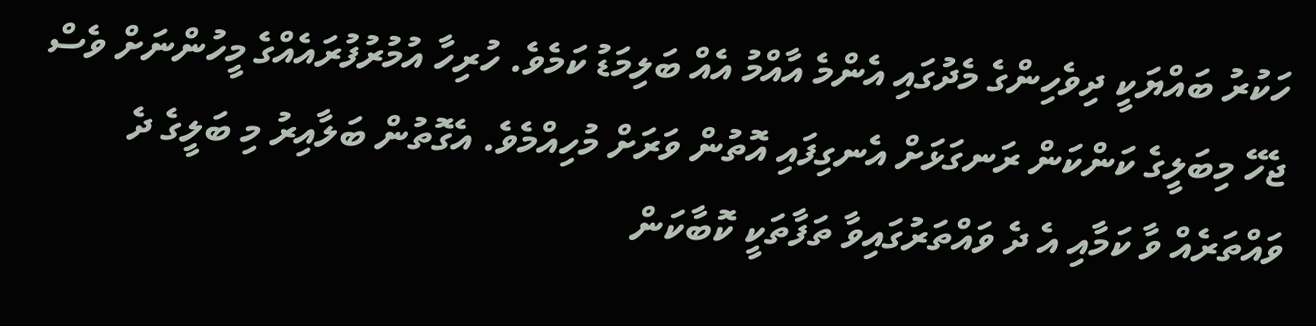ހަކުރު ބައްޔަކީ ދިވެހިންގެ މެދުގައި އެންމެ އާއްމު އެއް ބަލިމަޑު ކަމެވެ. ހުރިހާ އުމުރުފުރައެއްގެ މީހުންނަށް ވެސް ޖެހޭ މިބަލީގެ ކަންކަން ރަނގަޅަށް އެނގިފައި އޮތުން ވަރަށް މުހިއްމެވެ. އެގޮތުން ބަލާއިރު މި ބަލީގެ ދެ ވައްތަރެއް ވާ ކަމާއި އެ ދެ ވައްތަރުގައިވާ ތަފާތަކީ ކޮބާކަން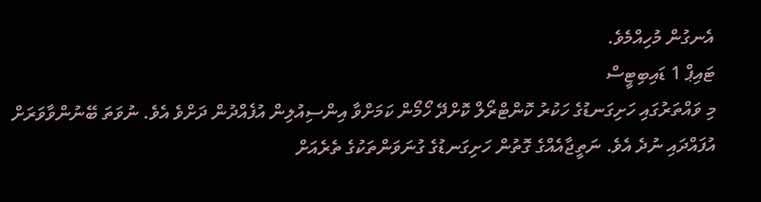އެނގުން މުހިއްމެވެ.
ޓައިޕް 1 ޑައިބިޓީސް
މި ވައްތަރުގައި ހަށިގަނޑުގެ ހަކުރު ކޮންޓްރޯލް ކޮށްދޭ ހޯމޯން ކަމަށްވާ އިންސިއުލިން އުފެއްދުން ދަށްވެ އެވެ. ނުވަތަ ބޭނުންވާވަރަށް އުފައްދައި ނުދެ އެވެ. ނަތީޖާއެއްގެ ގޮތުން ހަށިގަނޑުގެ ގުނަވަންތަކުގެ ތެރެއަށް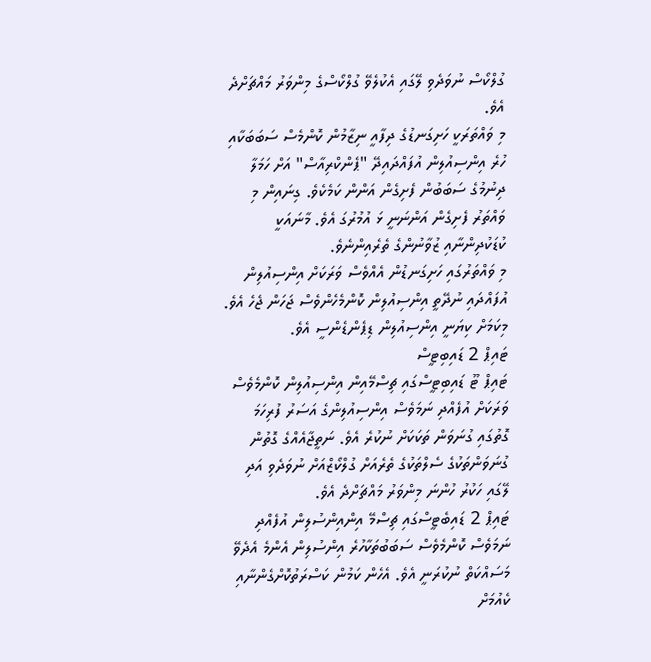ގުލްކޯސް ނުވަދެވި ލޭގައި އެކުލެވޭ ގުލްކޯސްގެ މިންވަރު މައްޗަށްދެ އެވެ.
މި ވައްތަރަކީ ހަށިގަނޑުގެ ދިފާއީ ނިޒާމުން ކޮންމެސް ސަބަބަކާއި ހުރެ އިންސިއުލިން އުފައްދައިދޭ "ޕެންކްރިއާސް" އަށް ހަމަލާ ދިނުމުގެ ސަބަބުން ފެށިގެން އަންން ކަމެކެވެ. ގިނައިން މި ވައްތަރު ފެށިގެން އަންނަނީ ޅަ އުމުރުގަ އެވެ. މާނައަކީ ކުޑަކުދިންނާއި ޒުވާނުންގެ ތެރެއިންނެވެ.
މި ވައްތަރުގައި ހަށިގަނޑުން އެއްވެސް ވަރަކަށް އިންސިއުލިން އުފައްދައި ނުދޭތީ އިންސިއުލިން ކޮންމެހެންވެސް ޖަހަން ޖެހެ އެވެ. މިކަމަށް ކިޔަނީ އިންސިއުލިން ޑިޕެންޑެންސީ އެވެ.
ޓައިޕް 2 ޑައިބިޓީސް
ޓައިޕް ޓޫ ޑައިބިޓީސްގައި ޗިސްމޭއިން އިންސިއުލިން ކޮންމެވެސް ވަރަކަށް އުފެއްދި ނަމަވެސް އިންސިއުލިންގެ އަސަރު ފުރިހަމަ ގޮތުގައި ގުނަވަން ތަކަކަށް ނުކުރެ އެވެ. ނަތީޖާއެއްގެ ގޮތުން ގުނަވަންތަކުގެ ސެލްތަކުގެ ތެރެއަށް ގުލްކޯޒްއަށް ނުވަދެވި އަދި ލޭގައި ހަކުރު ހުންނަ މިންވަރު މައްޗަށްދެ އެވެ.
ޓައިޕް 2 ޑައިބެޓީސްގައި ޗިސްމޭ އިންއިންސުލިން އުފެއްދި ނަމަވެސް ކޮންމެވެސް ސަބަބުތަކާހުރެ އިންސުލިން އެންމެ އެދެވޭ މަސައްކަތް ނުކުރަނީ އެވެ. އެހެން ކަމުން ކަސްރަތުކޮށްގެންނާއި ކެއުމަށް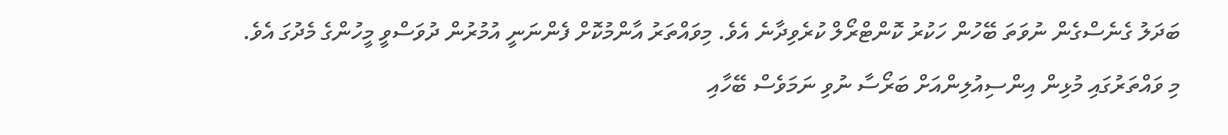ބަދަލު ގެނެސްގެން ނުވަތަ ބޭހުން ހަކުރު ކޮންޓްރޯލް ކުރެވިދާނެ އެވެ. މިވައްތަރު އާންމުކޮށް ފެންނަނީ އުމުރުން ދުވަސްވީ މީހުންގެ މެދުގަ އެވެ.
މި ވައްތަރުގައި މުޅިން އިންސިއުލިންއަށް ބަރޯސާ ނުވި ނަމަވެސް ބޭހާއި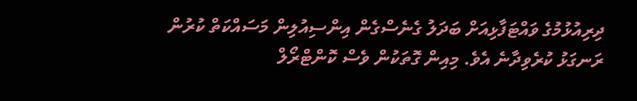ދިރިއުޅުމުގެ ވައްޓަފާޅިއަށް ބަދަލު ގެނެސްގެން އިންސިއުލިން މަސައްކަތް ކުރުން ރަނގަޅު ކުރެވިދާނެ އެވެ. މިއިން ގޮތަކުން ވެސް ކޮންޓްރޯލް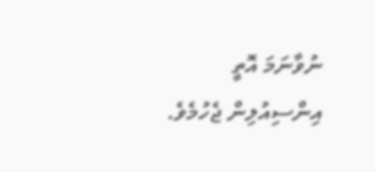ނުވާނަމަ އޮތީ އިންސިއުލިން ޖެހުމެވެ.